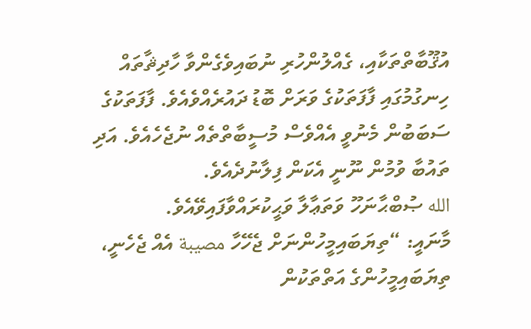އުޤޫބާތްތަކާއި، ގެއްލުންހުރި ނުބައިވެގެންވާ ހާދިޘާތައް ހިނގުމުގައި ފާފަތަކުގެ ވަރަށް ބޮޑު ދައުރެއްވެއެވެ. ފާފަތަކުގެ ސަބަބުން މެނުވީ އެއްވެސް މުސީބާތްތެއް ނުޖެހެއެވެ. އަދި ތައުބާ ވުމުން ނޫނީ އެކަން ފިލާނުދެއެވެ.
الله ޞުބްޙާނަހޫ ވަތަޢާލާ ވަޙީކުރައްވާފައިވޭއެވެ.
މާނައީ: “ތިޔަބައިމީހުންނަށް ޖެހޭހާ مصيبة އެއް ޖެހެނީ، ތިޔަބައިމީހުންގެ އަތްތަކުން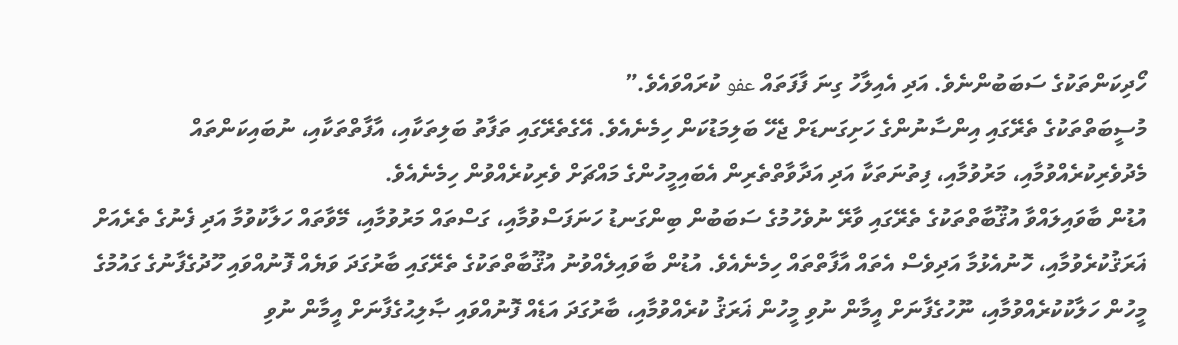ހޯދިކަންތަކުގެ ސަބަބުންނެވެ. އަދި އެއިލާހު ގިނަ ފާފަތައް عفو ކުރައްވައެވެ.”
މުސީބަތްތަކުގެ ތެރޭގައި އިންސާނުންގެ ހަށިގަނޑަށް ޖެހޭ ބަލިމަޑުކަން ހިމެނެއެވެ. އޭގެތެރޭގައި ތަފާތު ބަލިތަކާއި، އާފާތްތަކާއި، ނުބައިކަންތައް މެދުވެރިކުރެއްވުމާއި، މަރުވުމާއި، ފިތުނަތަކާ އަދި އަދާވާތްތެރިން އެބައިމީހުންގެ މައްޗަށް ވެރިކުރެއްވުން ހިމެނެއެވެ.
އުޑުން ބާވައިލައްވާ އުޤޫބާތްތަކުގެ ތެރޭގައި ވާރޭ ނުވެހުމުގެ ސަބަބުން ބިންގަނޑު ހަނަފަސްވުމާއި، ގަސްތައް މަރުވުމާއި، މޭވާތައް ހަލާކުވުމާ އަދި ފެނުގެ ތެރެއަށް ޣަރަޤުކުރެވުމާއި، ހޮނުއެޅުމާ އަދިވެސް އެތައް އާފާތްތައް ހިމެނެއެވެ. އުޑުން ބާވައިލެއްވުނު އުޤޫބާތްތަކުގެ ތެރޭގައި ބާރުގަދަ ވަޔެއް ފޮނުއްވައި ހޫދުގެފާނުގެ ގައުމުގެ މީހުން ހަލާކުކުރެއްވުމާއި، ނޫހުގެފާނަށް އީމާން ނުވި މީހުން ޣަރަޤު ކުރެއްވުމާއި، ބާރުގަދަ އަޑެއް ފޮނުއްވައި ޞާލިޙުގެފާނަށް އީމާން ނުވި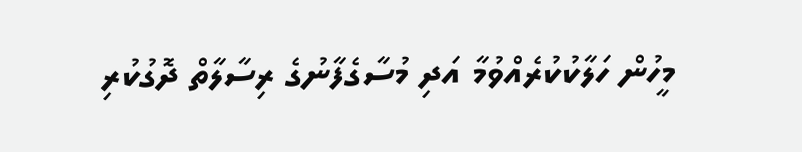މީހުން ހަލާކުކުރެއްވުމާ އަދި މުސާގެފާނުގެ ރިސާލާތް ދޮގުކުރި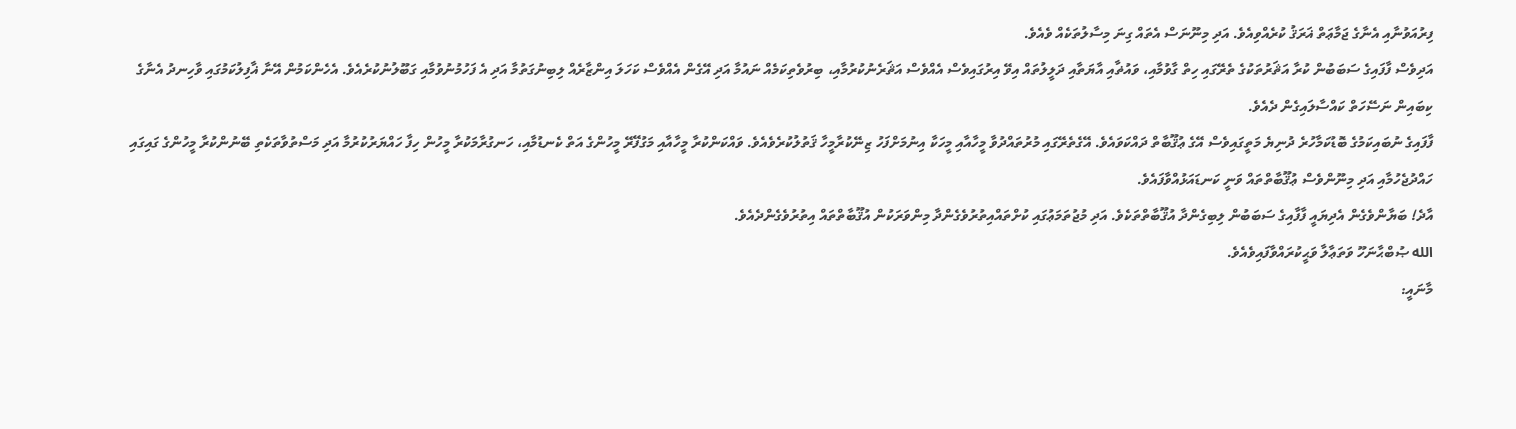ފިރުއަވުނާއި އެނާގެ ޖަމާޢަތް ޣަރަޤު ކުރެއްވިއެވެ. އަދި މިނޫނަސް އެތައް ގިނަ މިސާލުތަކެއް ވެއެވެ.
އަދިވެސް ފާފައިގެ ސަބަބުން ކުރާ އަޘަރުތަކުގެ ތެރޭގައި ހިތް ގާވުމާއި، ވައުޡާއި އާޔަތާއި ދަލީލުތައް އިވޭ އިރުގައިވެސް އެއްވެސް އަޘަރެނުކުރުމާއި، ބިރުވެތިކަމެއް ނައުމާ އަދި އޭގެން އެއްވެސް ކަހަލަ އިންޒާރެއް ލިބިނުގަތުމާ އަދި އެ ފަހުމުނުވުމާއި ގަބޫލުނުކުރެއެވެ. އެހެންކަމުން އޭނާ ޣާފިލުކަމުގައި ވާހިނދު އެނާގެ ކިބައިން ނަސޭހަތް ކައްސާލައިގެން ދެއެވެ.
ފާފައިގެ ނުބައިކަމުގެ ބޮޑުކަމާހުރެ ދުނިޔެ މަތީގައިވެސް އޭގެ ޢުޤޫބާތް ދައްކަވައެވެ. އޭގެތެރޭގައި މުރުތައްދުވާ މީހާއާއި މީހަކާ އިނުމަށްފަހު ޒިނޭކުރާމީހާ ޤަތުލުކުރެވެއެވެ. ވައްކަންކުރާ މީހާއާއި މަގުފޭރޭ މީހުންގެ އަތް ކެނޑުމާއި، ހަނގުރާމަކުރާ މީހުން ހިފާ ހައްޔަރުކުރުމާ އަދި މަސްތުވާތަކެތި ބޭނުންކުރާ މީހުންގެ ގައިގައި ހައްދުޖެހުމާއި އަދި މިނޫންވެސް ޢުޤޫބާތްތައް ވަނީ ކަނޑައަޅުއްވާފައެވެ.
އާދެ! ބަޔާންވެގެން އެދިޔައީ ފާފާއިގެ ސަބަބުން ލިބިގެންދާ އުޤޫބާތްތަކެވެ. އަދި މުޖުތަމަޢުގައި ކުށްތައްއިތުރުވެގެންދާ މިންވަރަކުން އުޤޫބާތްތައް އިތުރުވެގެންދެއެވެ.
الله ޞުބްޙާނަހޫ ވަތަޢާލާ ވަޙީކުރައްވާފައިވެއެވެ.
މާނައީ: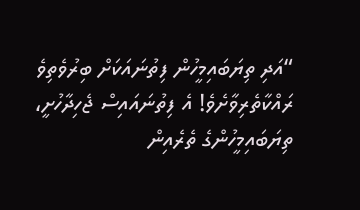“އަދި ތިޔަބައިމީހުން ފިތުނައަކަށް ބިރުވެތިވެ ރައްކާތެރިވާށެވެ! އެ ފިތުނައައިސް ޖެހިދާހުށީ، ތިޔަބައިމީހުންގެ ތެރެއިން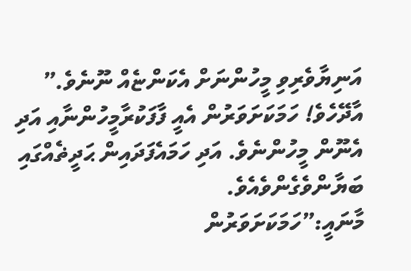އަނިޔާވެރިވި މީހުންނަށް އެކަންޏެއް ނޫނެވެ.”
އާދޭހެވެ! ހަމަކަށަވަރުން އެއީ ފާފަކުރާމީހުންނާއި އަދި އެނޫން މީހުންނެވެ. އަދި ހަމައެފަދައިން ޙަދީޡެއްގައި ބަޔާންވެގެންވެއެވެ.
މާނައީ:”ހަމަކަށަވަރުން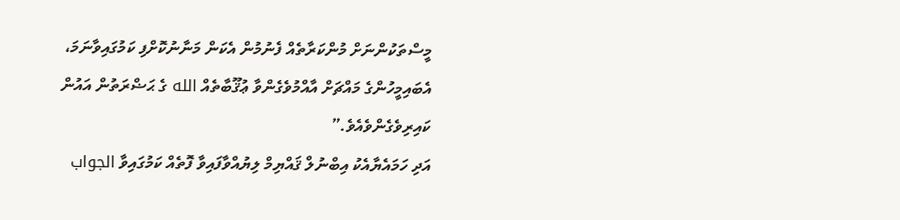މީސްތަކުންނަށް މުންކަރާތެއް ފެނުމުން އެކަން މަނާނުކޮށްފި ކަމުގައިވާނަމަ، އެބައިމީހުންގެ މައްޗަށް އާއްމުވެގެންވާ ޢުޤޫބާތެއް الله ގެ ޙަޟްރަތުން އައުން ކައިރިވެގެންވެއެވެ.”
އަދި ހަމައެޔާއެކު އިބްނުލް ޤައްޔިމް ލިޔުއްވާފައިވާ ފޮތެއް ކަމުގައިވާ الجواب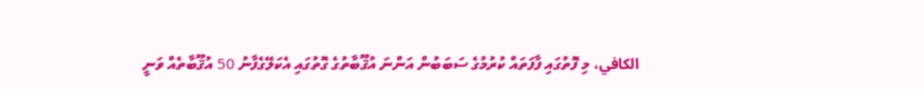الكافي، މި ފޮތުގައި ފާފަތައް ކުރުމުގެ ސަބަބުން އަންނަ އުޤޫބާތުގެ ގޮތުގައި އެކަލޭގެފާނު 50 އުޤޫބާތެއް ވަނީ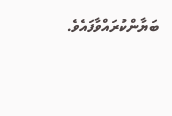ބަޔާންކުރައްވާފައެވެ.